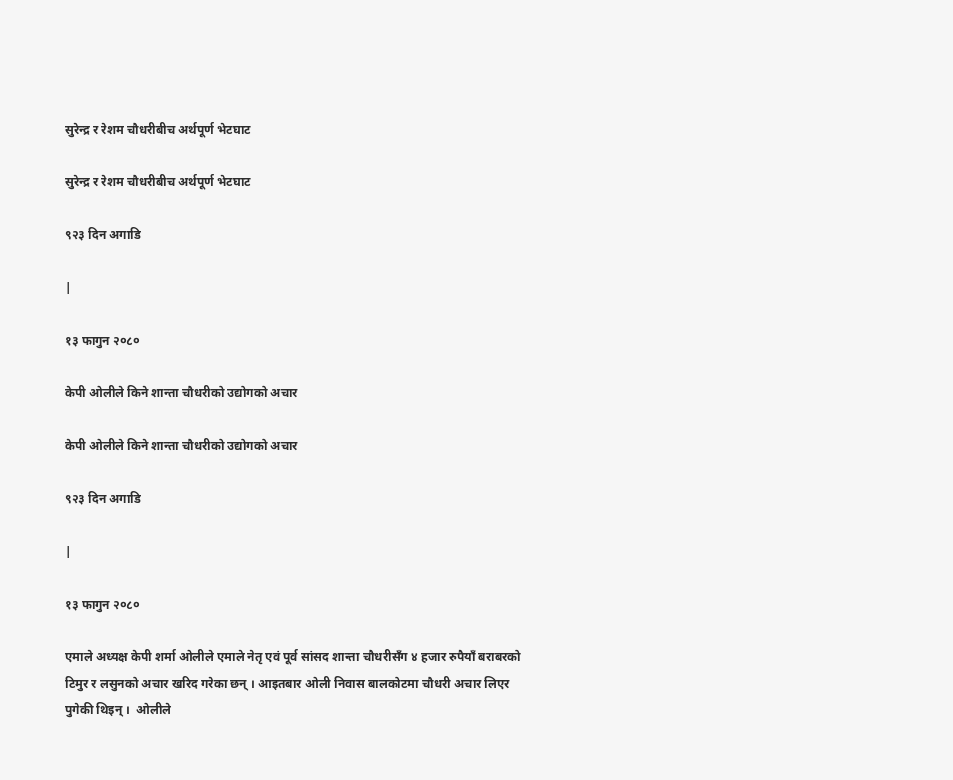सुरेन्द्र र रेशम चौधरीबीच अर्थपूर्ण भेटघाट

सुरेन्द्र र रेशम चौधरीबीच अर्थपूर्ण भेटघाट

९२३ दिन अगाडि

|

१३ फागुन २०८०

केपी ओलीले किने शान्ता चौधरीको उद्योगको अचार

केपी ओलीले किने शान्ता चौधरीको उद्योगको अचार

९२३ दिन अगाडि

|

१३ फागुन २०८०

एमाले अध्यक्ष केपी शर्मा ओलीले एमाले नेतृ एवं पूर्व सांसद शान्ता चौधरीसँग ४ हजार रुपैयाँ बराबरको टिमुर र लसुनको अचार खरिद गरेका छन् । आइतबार ओली निवास बालकोटमा चौधरी अचार लिएर पुगेकी थिइन् ।  ओलीले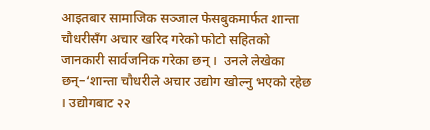आइतबार सामाजिक सञ्जाल फेसबुकमार्फत शान्ता चौधरीसँग अचार खरिद गरेको फोटो सहितको जानकारी सार्वजनिक गरेका छन् ।  उनले लेखेका छन्–‘शान्ता चौधरीले अचार उद्योग खोल्नु भएको रहेछ । उद्योगबाट २२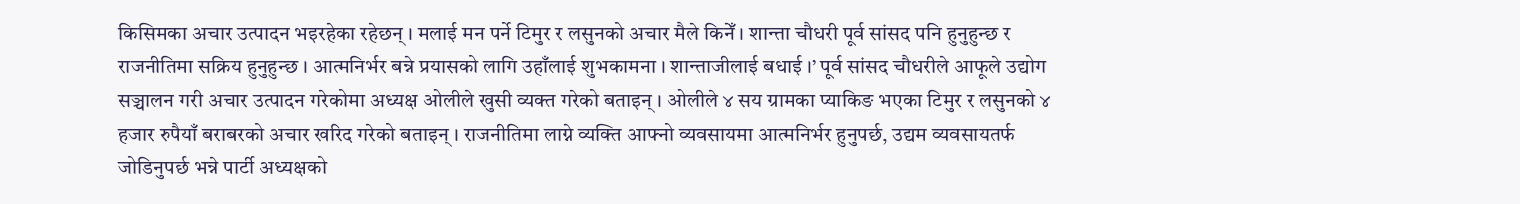किसिमका अचार उत्पादन भइरहेका रहेछन् । मलाई मन पर्ने टिमुर र लसुनको अचार मैले किनेँ । शान्ता चौधरी पूर्व सांसद पनि हुनुहुन्छ र राजनीतिमा सक्रिय हुनुहुन्छ । आत्मनिर्भर बन्ने प्रयासको लागि उहाँलाई शुभकामना । शान्ताजीलाई बधाई ।’ पूर्व सांसद चौधरीले आफूले उद्योग सञ्चालन गरी अचार उत्पादन गरेकोमा अध्यक्ष ओलीले खुसी व्यक्त गरेको बताइन् । ओलीले ४ सय ग्रामका प्याकिङ भएका टिमुर र लसुनको ४ हजार रुपैयाँ बराबरको अचार खरिद गरेको बताइन् । राजनीतिमा लाग्ने व्यक्ति आफ्नो व्यवसायमा आत्मनिर्भर हुनुपर्छ, उद्यम व्यवसायतर्फ जोडिनुपर्छ भन्ने पार्टी अध्यक्षको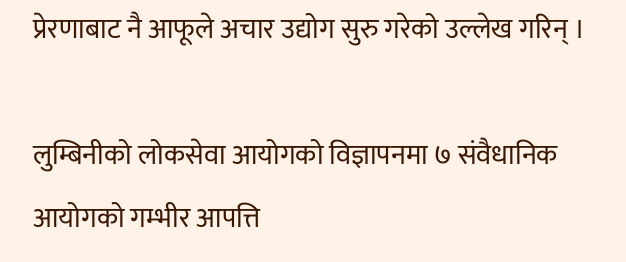प्रेरणाबाट नै आफूले अचार उद्योग सुरु गरेको उल्लेख गरिन् ।

लुम्बिनीको लोकसेवा आयोगको विज्ञापनमा ७ संवैधानिक आयोगको गम्भीर आपत्ति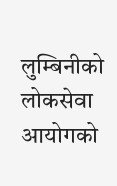लुम्बिनीको लोकसेवा आयोगको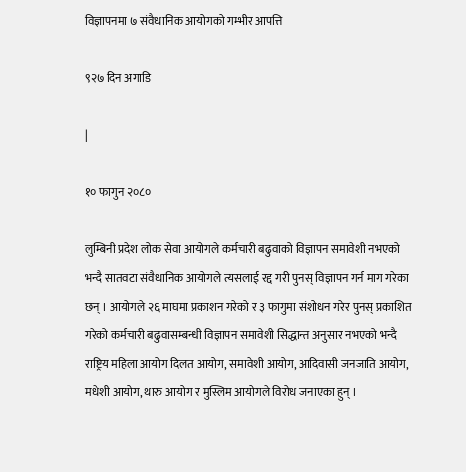विज्ञापनमा ७ संवैधानिक आयोगको गम्भीर आपत्ति

९२७ दिन अगाडि

|

१० फागुन २०८०

लुम्बिनी प्रदेश लोक सेवा आयोगले कर्मचारी बढुवाको विज्ञापन समावेशी नभएको भन्दै सातवटा संवैधानिक आयोगले त्यसलाई रद्द गरी पुनस् विज्ञापन गर्न माग गरेका छन् । आयोगले २६ माघमा प्रकाशन गरेको र ३ फागुमा संशोधन गरेर पुनस् प्रकाशित गरेको कर्मचारी बढुवासम्बन्धी विज्ञापन समावेशी सिद्धान्त अनुसार नभएको भन्दै राष्ट्रिय महिला आयोग दिलत आयोग, समावेशी आयोग, आदिवासी जनजाति आयोग, मधेशी आयोग, थारु आयोग र मुस्लिम आयोगले विरोध जनाएका हुन् ।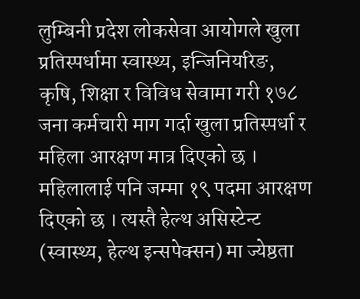लुम्बिनी प्रदेश लोकसेवा आयोगले खुला प्रतिस्पर्धामा स्वास्थ्य, इन्जिनियरिङ, कृषि, शिक्षा र विविध सेवामा गरी १७८ जना कर्मचारी माग गर्दा खुला प्रतिस्पर्धा र महिला आरक्षण मात्र दिएको छ । महिलालाई पनि जम्मा १९ पदमा आरक्षण दिएको छ । त्यस्तै हेल्थ असिस्टेन्ट (स्वास्थ्य, हेल्थ इन्सपेक्सन) मा ज्येष्ठता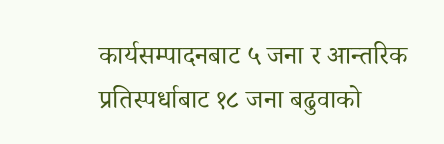कार्यसम्पादनबाट ५ जना र आन्तरिक प्रतिस्पर्धाबाट १८ जना बढुवाको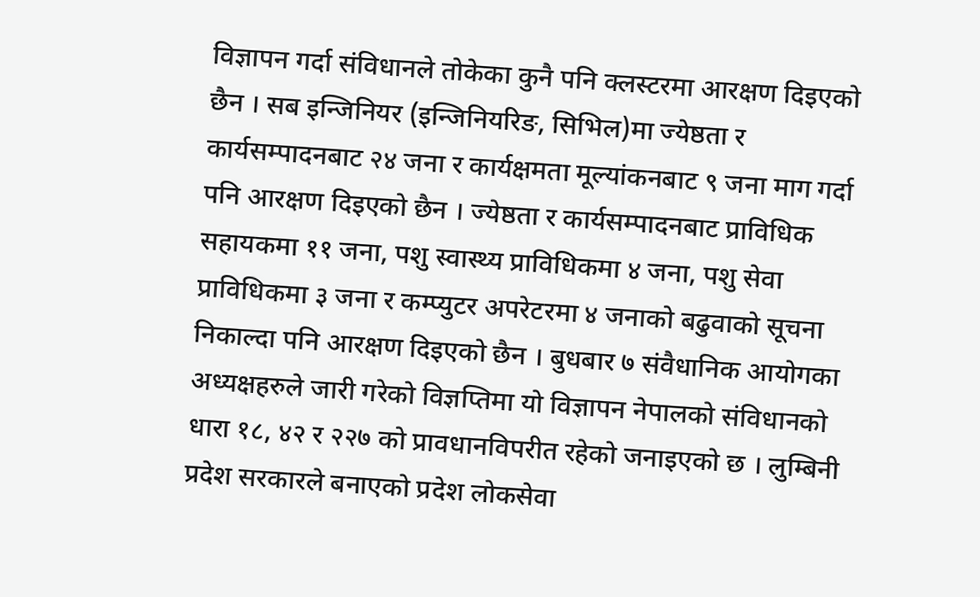विज्ञापन गर्दा संविधानले तोकेका कुनै पनि क्लस्टरमा आरक्षण दिइएको छैन । सब इन्जिनियर (इन्जिनियरिङ, सिभिल)मा ज्येष्ठता र कार्यसम्पादनबाट २४ जना र कार्यक्षमता मूल्यांकनबाट ९ जना माग गर्दा पनि आरक्षण दिइएको छैन । ज्येष्ठता र कार्यसम्पादनबाट प्राविधिक सहायकमा ११ जना, पशु स्वास्थ्य प्राविधिकमा ४ जना, पशु सेवा प्राविधिकमा ३ जना र कम्प्युटर अपरेटरमा ४ जनाको बढुवाको सूचना निकाल्दा पनि आरक्षण दिइएको छैन । बुधबार ७ संवैधानिक आयोगका अध्यक्षहरुले जारी गरेको विज्ञप्तिमा यो विज्ञापन नेपालको संविधानको धारा १८, ४२ र २२७ को प्रावधानविपरीत रहेको जनाइएको छ । लुम्बिनी प्रदेश सरकारले बनाएको प्रदेश लोकसेवा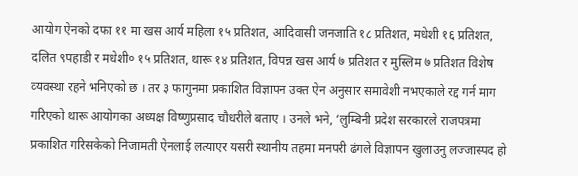आयोग ऐनको दफा ११ मा खस आर्य महिला १५ प्रतिशत, आदिवासी जनजाति १८ प्रतिशत, मधेशी १६ प्रतिशत, दलित ९पहाडी र मधेशी० १५ प्रतिशत, थारू १४ प्रतिशत, विपन्न खस आर्य ७ प्रतिशत र मुस्लिम ७ प्रतिशत विशेष व्‍यवस्था रहने भनिएको छ । तर ३ फागुनमा प्रकाशित विज्ञापन उक्त ऐन अनुसार समावेशी नभएकाले रद्द गर्न माग गरिएको थारू आयोगका अध्यक्ष विष्णुप्रसाद चौधरीले बताए । उनले भने, ‘लुम्बिनी प्रदेश सरकारले राजपत्रमा प्रकाशित गरिसकेको निजामती ऐनलाई लत्याएर यसरी स्थानीय तहमा मनपरी ढंगले विज्ञापन खुलाउनु लज्जास्पद हो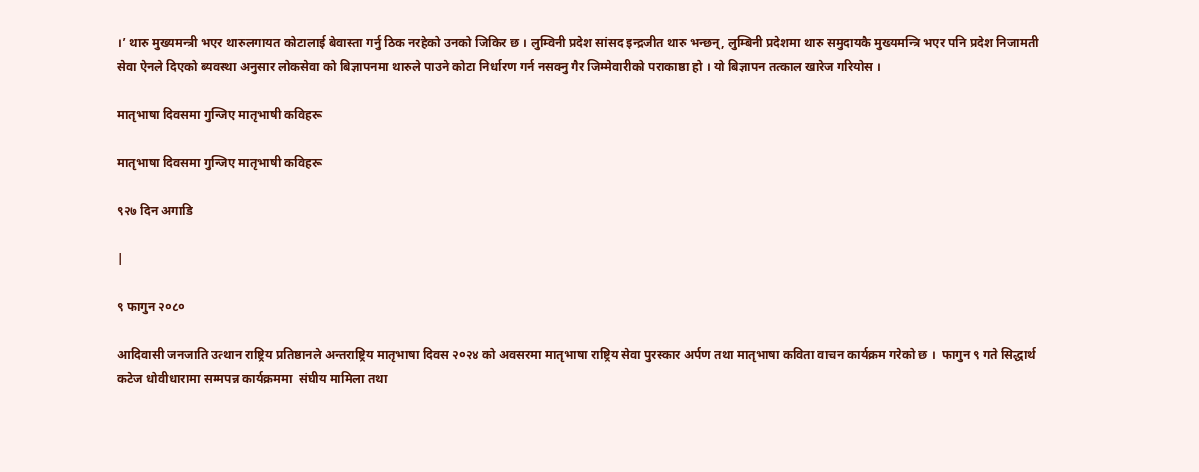।’ थारु मुख्यमन्त्री भएर थारुलगायत कोटालाई बेवास्ता गर्नु ठिक नरहेको उनको जिकिर छ । लुम्विनी प्रदेश सांसद इन्द्रजीत थारु भन्छन्, लुम्बिनी प्रदेशमा थारु समुदायकै मुख्यमन्त्रि भएर पनि प्रदेश निजामती सेवा ऐनले दिएको ब्यवस्था अनुसार लोकसेवा को बिज्ञापनमा थारुले पाउने कोटा निर्धारण गर्न नसक्नु गैर जिम्मेवारीको पराकाष्ठा हो । यो बिज्ञापन तत्काल खारेज गरियोस ।

मातृभाषा दिवसमा गुन्जिए मातृभाषी कविहरू

मातृभाषा दिवसमा गुन्जिए मातृभाषी कविहरू

९२७ दिन अगाडि

|

९ फागुन २०८०

आदिवासी जनजाति उत्थान राष्ट्रिय प्रतिष्ठानले अन्तराष्ट्रिय मातृभाषा दिवस २०२४ को अवसरमा मातृभाषा राष्ट्रिय सेवा पुरस्कार अर्पण तथा मातृभाषा कविता वाचन कार्यक्रम गरेको छ ।  फागुन ९ गते सिद्धार्थ कटेज धोवीधारामा सम्मपन्न कार्यक्रममा  संघीय मामिला तथा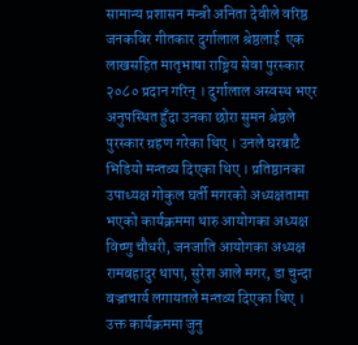सामान्य प्रशासन मन्त्री अनिता देवीले वरिष्ठ जनकविर गीतकार दुर्गालाल श्रेष्ठलाई  एक लाखसहित मातृभाषा राष्ट्रिय सेवा पुरस्कार २०८० प्रदान गरिन् । दुर्गालाल अस्वस्थ भएर अनुपस्थित हुँदा उनका छोरा सुमन श्रेष्ठले पुरस्कार ग्रहण गरेका थिए । उनले घरबाटै भिडियो मन्तव्य दिएका थिए । प्रतिष्ठानका उपाध्यक्ष गोकुल घर्ती मगरको अध्यक्षतामा भएको कार्यक्रममा थारु आयोगका अध्यक्ष विष्णु चौधरी, जनजाति आयोगका अध्यक्ष रामबहादुर थापा, सुरेश आले मगर, डा चुन्दा बज्राचार्य लगायतले मन्तव्य दिएका थिए । उक्त कार्यक्रममा जुनु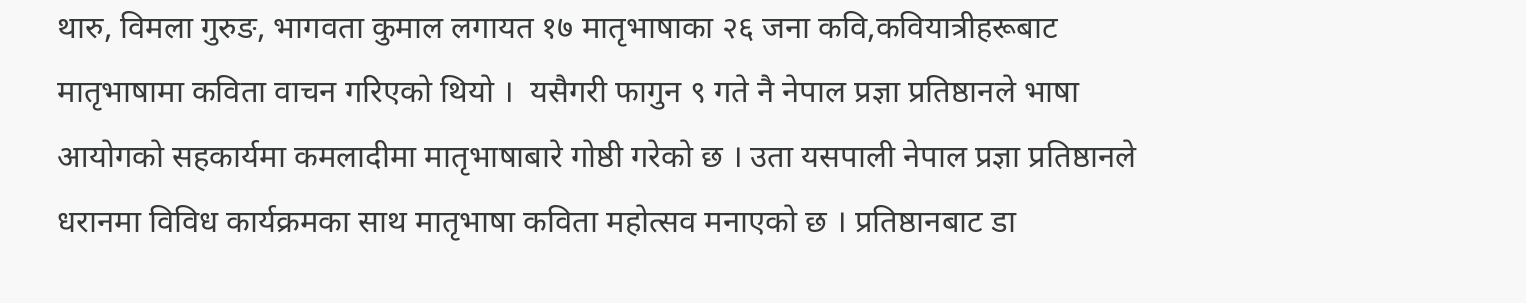थारु, विमला गुरुङ, भागवता कुमाल लगायत १७ मातृभाषाका २६ जना कवि,कवियात्रीहरूबाट मातृभाषामा कविता वाचन गरिएको थियो ।  यसैगरी फागुन ९ गते नै नेपाल प्रज्ञा प्रतिष्ठानले भाषा आयोगको सहकार्यमा कमलादीमा मातृभाषाबारे गोष्ठी गरेको छ । उता यसपाली नेपाल प्रज्ञा प्रतिष्ठानले धरानमा विविध कार्यक्रमका साथ मातृभाषा कविता महोत्सव मनाएको छ । प्रतिष्ठानबाट डा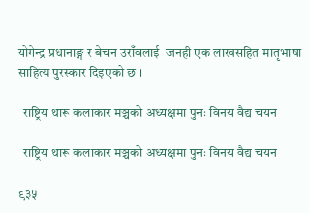योगेन्द्र प्रधानाङ्ग र बेचन उराँवलाई  जनही एक लाखसहित मातृभाषा साहित्य पुरस्कार दिइएको छ ।

  राष्ट्रिय थारू कलाकार मञ्चको अध्यक्षमा पुनः विनय वैद्य चयन

  राष्ट्रिय थारू कलाकार मञ्चको अध्यक्षमा पुनः विनय वैद्य चयन

९३५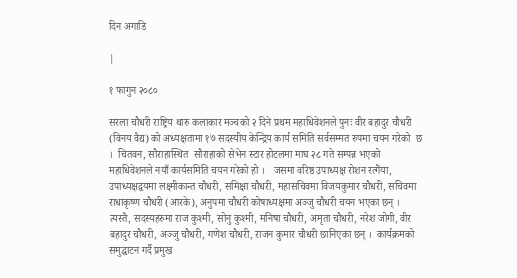दिन अगाडि

|

१ फागुन २०८०

सरला चौधरी राष्ट्रिय थारु कलाकार मञ्चको २ दिने प्रथम महाधिवेशनले पुनः वीर बहादुर चौधरी (विनय वैद्य) को अध्यक्षतामा १७ सदस्यीय केन्द्रिय कार्य समिति सर्वसम्मत रुपमा चयन गरेको  छ ।  चितवन, सौराहास्थित  सौराहाको सेभेन स्टार होटलमा माघ २८ गते सम्पन्न भएको महाधिवेशनले नयाँ कार्यसमिति चयन गरेको हो ।   जसमा वरिष्ठ उपाध्यक्ष रोशन रत्गैंया, उपाध्यक्षद्वयमा लक्ष्मीकान्त चौधरी, समिक्षा चौधरी, महासचिवमा विजयकुमार चौधरी, सचिवमा राधाकृष्ण चौधरी (आरके), अनुपमा चौधरी कोषाध्यक्षमा अञ्जु चौधरी चयन भएका छन् । त्यस्तै, सदस्यहरुमा राज कुश्मी, सोनु कुश्मी, मनिषा चौधरी, अमृता चौधरी, नरेश जोगी, वीर बहादुर चौधरी, अञ्जु चौधरी, गणेश चौधरी, राजन कुमार चौधरी छानिएका छन् ।  कार्यक्रमको समुद्घाटन गर्दै प्रमुख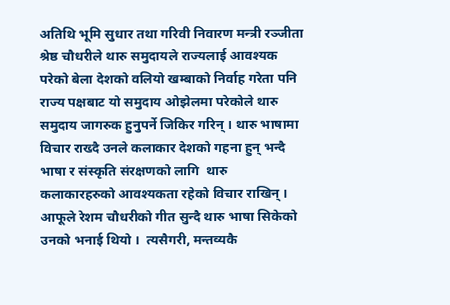अतिथि भूमि सुधार तथा गरिवी निवारण मन्त्री रञ्जीता श्रेष्ठ चौधरीले थारु समुदायले राज्यलाई आवश्यक परेको बेला देशको वलियो खम्बाको निर्वाह गरेता पनि राज्य पक्षबाट यो समुदाय ओझेलमा परेकोले थारु समुदाय जागरुक हुनुपर्ने जिकिर गरिन् । थारु भाषामा विचार राख्दै उनले कलाकार देशको गहना हुन् भन्दै भाषा र संस्कृति संरक्षणको लागि  थारु कलाकारहरुको आवश्यकता रहेको विचार राखिन् । आफूले रेशम चौधरीको गीत सुन्दै थारु भाषा सिकेको उनको भनाई थियो ।  त्यसैगरी, मन्तव्यकै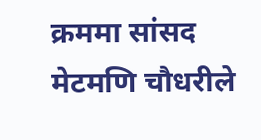क्रममा सांसद मेटमणि चौधरीले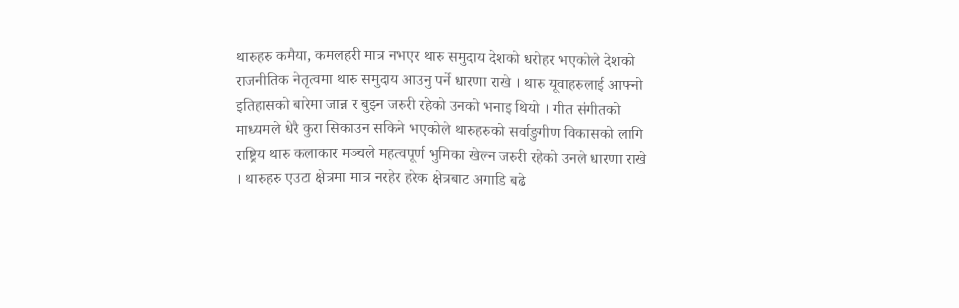थारुहरु कमैया, कमलहरी मात्र नभएर थारु समुदाय देशको धरोहर भएकोले देशको राजनीतिक नेतृत्वमा थारु समुदाय आउनु पर्ने धारणा राखे । थारु यूवाहरुलाई आफ्नो इतिहासको बारेमा जान्न र बुझ्न जरुरी रहेको उनको भनाइ थियो । गीत संगीतको माध्यमले धेरै कुरा सिकाउन सकिने भएकोले थारुहरुको सर्वाङुगीण विकासको लागि राष्ट्रिय थारु कलाकार मञ्चले महत्वपूर्ण भुमिका खेल्न जरुरी रहेको उनले धारणा राखे । थारुहरु एउटा क्षेत्रमा मात्र नरहेर हरेक क्षेत्रबाट अगाडि बढे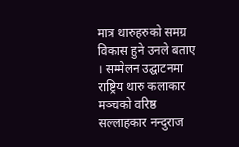मात्र थारुहरुको समग्र विकास हुने उनले बताए । सम्मेलन उद्घाटनमा राष्ट्रिय थारु कलाकार मञ्चको वरिष्ठ सल्लाहकार नन्दुराज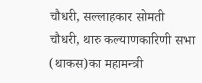चौधरी, सल्लाहकार सोमती चौधरी, थारु कल्याणकारिणी सभा (थाकस)का महामन्त्री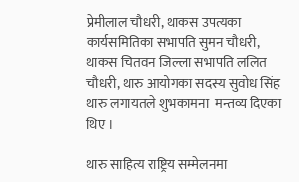प्रेमीलाल चौधरी, थाकस उपत्यका कार्यसमितिका सभापति सुमन चौधरी, थाकस चितवन जिल्ला सभापति ललित चौधरी, थारु आयोगका सदस्य सुवोध सिंह थारु लगायतले शुभकामना  मन्तव्य दिएका थिए ।

थारु साहित्य राष्ट्रिय सम्मेलनमा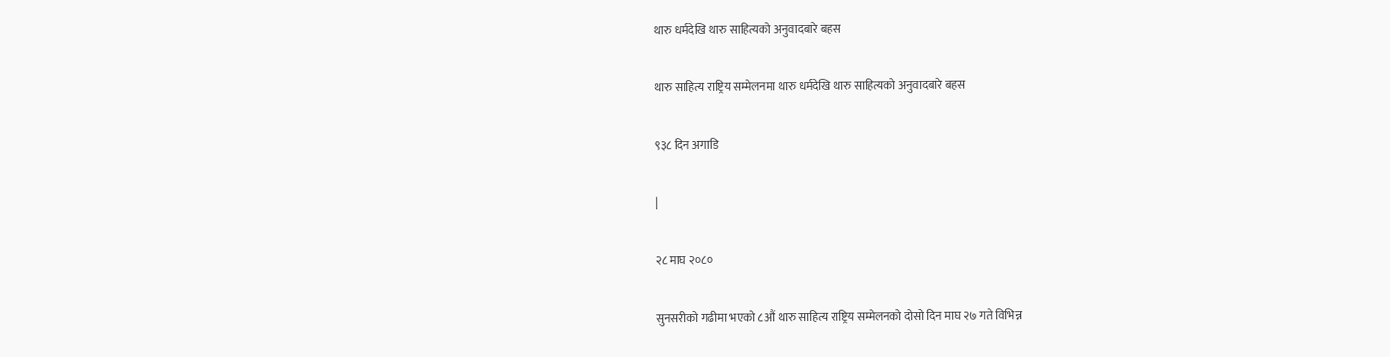थारु धर्मदेखि थारु साहित्यको अनुवादबारे बहस

थारु साहित्य राष्ट्रिय सम्मेलनमा थारु धर्मदेखि थारु साहित्यको अनुवादबारे बहस

९३८ दिन अगाडि

|

२८ माघ २०८०

सुनसरीको गढीमा भएको ८औं थारु साहित्य राष्ट्रिय सम्मेलनको दोसो दिन माघ २७ गते विभिन्न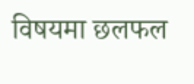विषयमा छलफल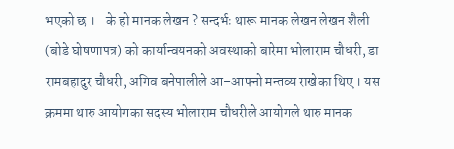भएको छ ।    के हो मानक लेखन ? सन्दर्भः थारू मानक लेखन लेखन शैली (बोडे घोषणापत्र) को कार्यान्वयनको अवस्थाको बारेमा भोलाराम चौधरी, डा रामबहादुर चौधरी, अगिव बनेपालीले आ–आफ्नो मन्तव्य राखेका थिए । यस क्रममा थारु आयोगका सदस्य भोलाराम चौधरीले आयोगले थारु मानक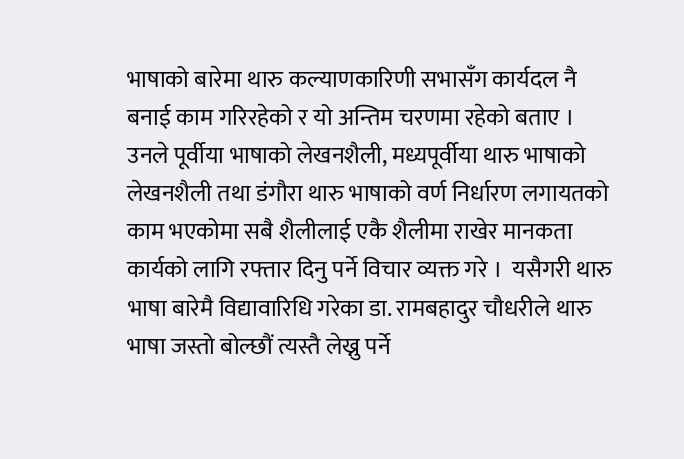भाषाको बारेमा थारु कल्याणकारिणी सभासँग कार्यदल नै बनाई काम गरिरहेको र यो अन्तिम चरणमा रहेको बताए । उनले पूर्वीया भाषाको लेखनशैली, मध्यपूर्वीया थारु भाषाको लेखनशैली तथा डंगौरा थारु भाषाको वर्ण निर्धारण लगायतको काम भएकोमा सबै शैलीलाई एकै शैलीमा राखेर मानकता कार्यको लागि रफ्तार दिनु पर्ने विचार व्यक्त गरे ।  यसैगरी थारु भाषा बारेमै विद्यावारिधि गरेका डा. रामबहादुर चौधरीले थारु भाषा जस्तो बोल्छौं त्यस्तै लेख्नु पर्ने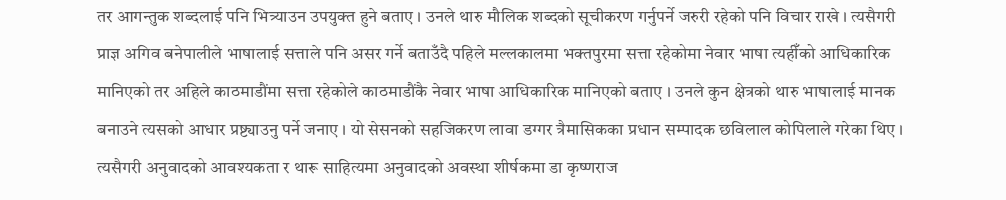तर आगन्तुक शब्दलाई पनि भित्र्याउन उपयुक्त हुने बताए । उनले थारु मौलिक शब्दको सूचीकरण गर्नुपर्ने जरुरी रहेको पनि विचार राखे । त्यसैगरी प्राज्ञ अगिव बनेपालीले भाषालाई सत्ताले पनि असर गर्ने बताउँदै पहिले मल्लकालमा भक्तपुरमा सत्ता रहेकोमा नेवार भाषा त्यहीँको आधिकारिक मानिएको तर अहिले काठमाडौंमा सत्ता रहेकोले काठमाडौंकै नेवार भाषा आधिकारिक मानिएको बताए । उनले कुन क्षेत्रको थारु भाषालाई मानक बनाउने त्यसको आधार प्रष्ट्याउनु पर्ने जनाए । यो सेसनको सहजिकरण लावा डग्गर त्रैमासिकका प्रधान सम्पादक छविलाल कोपिलाले गरेका थिए ।  त्यसैगरी अनुवादको आवश्यकता र थारू साहित्यमा अनुवादको अवस्था शीर्षकमा डा कृष्णराज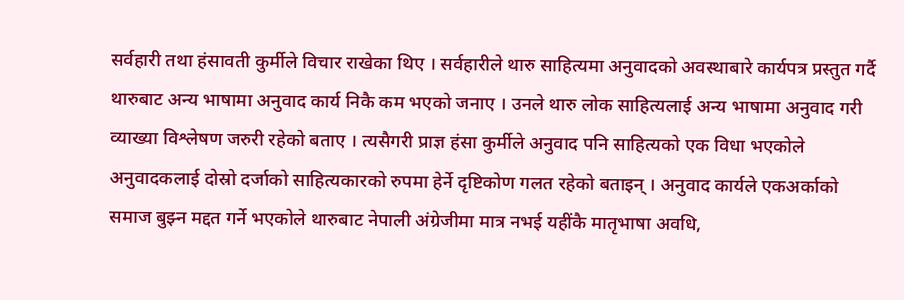सर्वहारी तथा हंसावती कुर्मीले विचार राखेका थिए । सर्वहारीले थारु साहित्यमा अनुवादको अवस्थाबारे कार्यपत्र प्रस्तुत गर्दै थारुबाट अन्य भाषामा अनुवाद कार्य निकै कम भएको जनाए । उनले थारु लोक साहित्यलाई अन्य भाषामा अनुवाद गरी व्याख्या विश्लेषण जरुरी रहेको बताए । त्यसैगरी प्राज्ञ हंसा कुर्मीले अनुवाद पनि साहित्यको एक विधा भएकोले अनुवादकलाई दोस्रो दर्जाको साहित्यकारको रुपमा हेर्ने दृष्टिकोण गलत रहेको बताइन् । अनुवाद कार्यले एकअर्काको समाज बुझ्न मद्दत गर्ने भएकोले थारुबाट नेपाली अंग्रेजीमा मात्र नभई यहींकै मातृभाषा अवधि,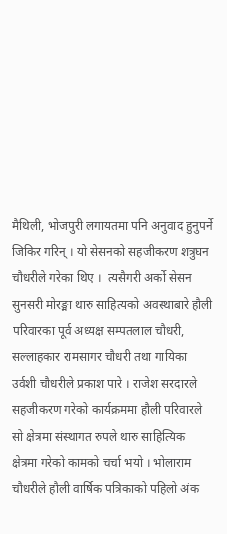मैथिली, भोजपुरी लगायतमा पनि अनुवाद हुनुपर्ने जिकिर गरिन् । यो सेसनको सहजीकरण शत्रुघन चौधरीले गरेका थिए ।  त्यसैगरी अर्को सेसन सुनसरी मोरङ्मा थारु साहित्यको अवस्थाबारे हौली परिवारका पूर्व अध्यक्ष सम्पतलाल चौधरी, सल्लाहकार रामसागर चौधरी तथा गायिका उर्वशी चौधरीले प्रकाश पारे । राजेश सरदारले सहजीकरण गरेको कार्यक्रममा हौली परिवारले सो क्षेत्रमा संस्थागत रुपले थारु साहित्यिक क्षेत्रमा गरेको कामको चर्चा भयो । भोलाराम चौधरीले हौली वार्षिक पत्रिकाको पहिलो अंक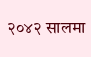२०४२ सालमा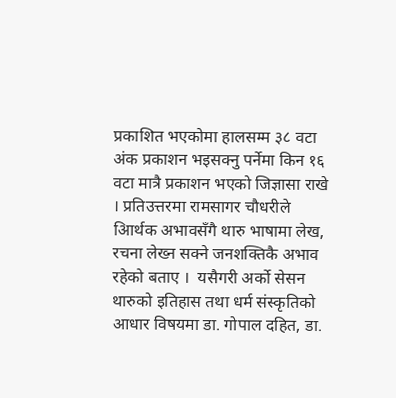प्रकाशित भएकोमा हालसम्म ३८ वटा अंक प्रकाशन भइसक्नु पर्नेमा किन १६ वटा मात्रै प्रकाशन भएको जिज्ञासा राखे । प्रतिउत्तरमा रामसागर चौधरीले आिर्थक अभावसँगै थारु भाषामा लेख, रचना लेख्न सक्ने जनशक्तिकै अभाव रहेको बताए ।  यसैगरी अर्को सेसन थारुको इतिहास तथा धर्म संस्कृतिको आधार विषयमा डा. गोपाल दहित, डा.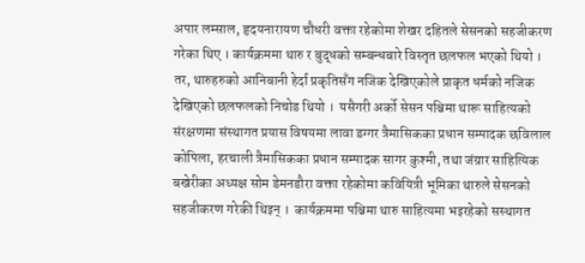अपार लम्साल, हृदयनारायण चौधरी वक्ता रहेकोमा शेखर दहितले सेसनको सहजीकरण गरेका थिए । कार्यक्रममा थारु र बुद्धको सम्बन्धबारे विस्तृत छलफल भएको थियो । तर, थारुहरुको आनिबानी हेर्दा प्रकृतिसँग नजिक देखिएकोले प्राकृत धर्मको नजिक देखिएको छलफलको निचोड थियो ।  यसैगरी अर्को सेसन पश्चिमा थारू साहित्यको संरक्षणमा संस्थागत प्रयास विषयमा लावा डग्गर त्रैमासिकका प्रधान सम्पादक छविलाल कोपिला, हरचाली त्रैमासिकका प्रधान सम्पादक सागर कुश्मी, तथा जंग्रार साहित्यिक बखेरीका अध्यक्ष सोम डेमनडौरा वक्ता रहेकोमा कवियित्री भूमिका थारुले सेसनको सहजीकरण गरेकी थिइन् ।  कार्यक्रममा पश्चिमा थारु साहित्यमा भइरहेको सस्थागत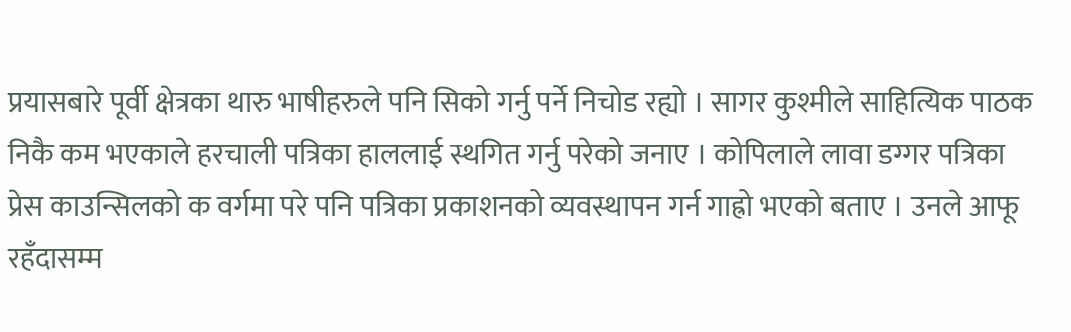प्रयासबारे पूर्वी क्षेत्रका थारु भाषीहरुले पनि सिको गर्नु पर्ने निचोड रह्यो । सागर कुश्मीले साहित्यिक पाठक निकै कम भएकाले हरचाली पत्रिका हाललाई स्थगित गर्नु परेको जनाए । कोपिलाले लावा डग्गर पत्रिका प्रेस काउन्सिलको क वर्गमा परे पनि पत्रिका प्रकाशनको व्यवस्थापन गर्न गाह्रो भएको बताए । उनले आफू रहँदासम्म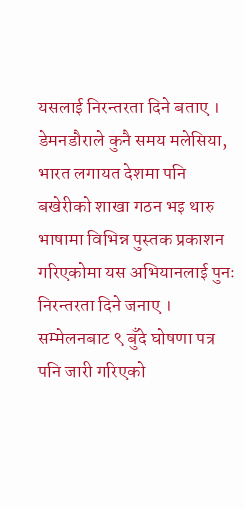यसलाई निरन्तरता दिने बताए । डेमनडौराले कुनै समय मलेसिया, भारत लगायत देशमा पनि बखेरीको शाखा गठन भइ थारु भाषामा विभिन्न पुस्तक प्रकाशन गरिएकोमा यस अभियानलाई पुनः निरन्तरता दिने जनाए ।  सम्मेलनबाट ९ बुँदे घोषणा पत्र पनि जारी गरिएको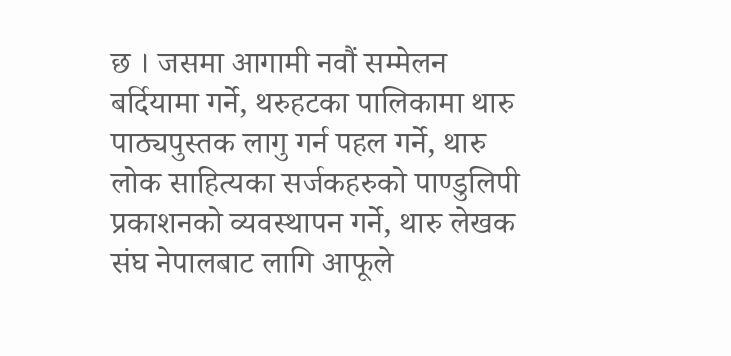छ । जसमा आगामी नवौं सम्मेलन बर्दियामा गर्ने, थरुहटका पालिकामा थारु पाठ्यपुस्तक लागु गर्न पहल गर्ने, थारु लोक साहित्यका सर्जकहरुको पाण्डुलिपी प्रकाशनको व्यवस्थापन गर्ने, थारु लेखक संघ नेपालबाट लागि आफूले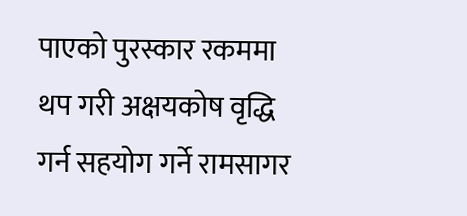पाएको पुरस्कार रकममा थप गरी अक्षयकोष वृद्धि गर्न सहयोग गर्ने रामसागर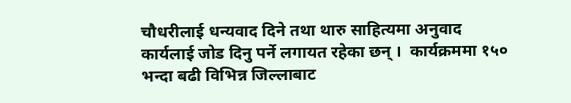चौधरीलाई धन्यवाद दिने तथा थारु साहित्यमा अनुवाद कार्यलाई जोड दिनु पर्ने लगायत रहेका छन् ।  कार्यक्रममा १५० भन्दा बढी विभिन्न जिल्लाबाट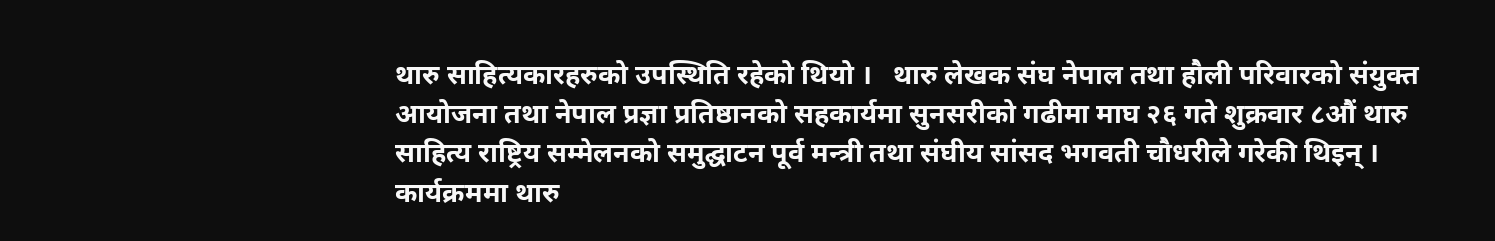थारु साहित्यकारहरुको उपस्थिति रहेको थियो ।   थारु लेखक संघ नेपाल तथा हौली परिवारको संयुक्त आयोजना तथा नेपाल प्रज्ञा प्रतिष्ठानको सहकार्यमा सुनसरीको गढीमा माघ २६ गते शुक्रवार ८औं थारु साहित्य राष्ट्रिय सम्मेलनको समुद्घाटन पूर्व मन्त्री तथा संघीय सांसद भगवती चौधरीले गरेकी थिइन् । कार्यक्रममा थारु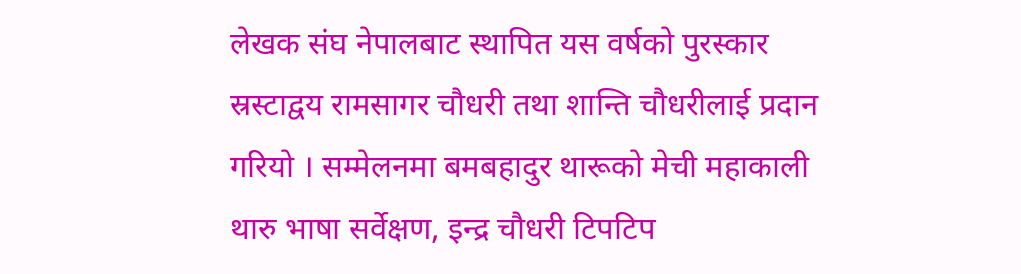लेखक संघ नेपालबाट स्थापित यस वर्षको पुरस्कार स्रस्टाद्वय रामसागर चौधरी तथा शान्ति चौधरीलाई प्रदान गरियो । सम्मेलनमा बमबहादुर थारूको मेची महाकाली थारु भाषा सर्वेक्षण, इन्द्र चौधरी टिपटिप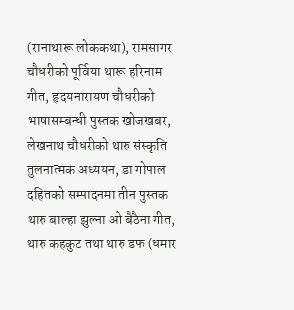(रानाथारू लोककथा), रामसागर चौधरीको पूर्विया थारू हरिनाम गीत, हृदयनारायण चौधरीको भाषासम्बन्धी पुस्तक खोजखबर, लेखनाथ चौधरीको थारु संस्कृति तुलनात्मक अध्ययन, डा गोपाल दहितको सम्पादनमा तीन पुस्तक थारु बाल्हा झुल्ना ओ बैठैना गीत, थारु कहकुट तथा थारु डफ (धमार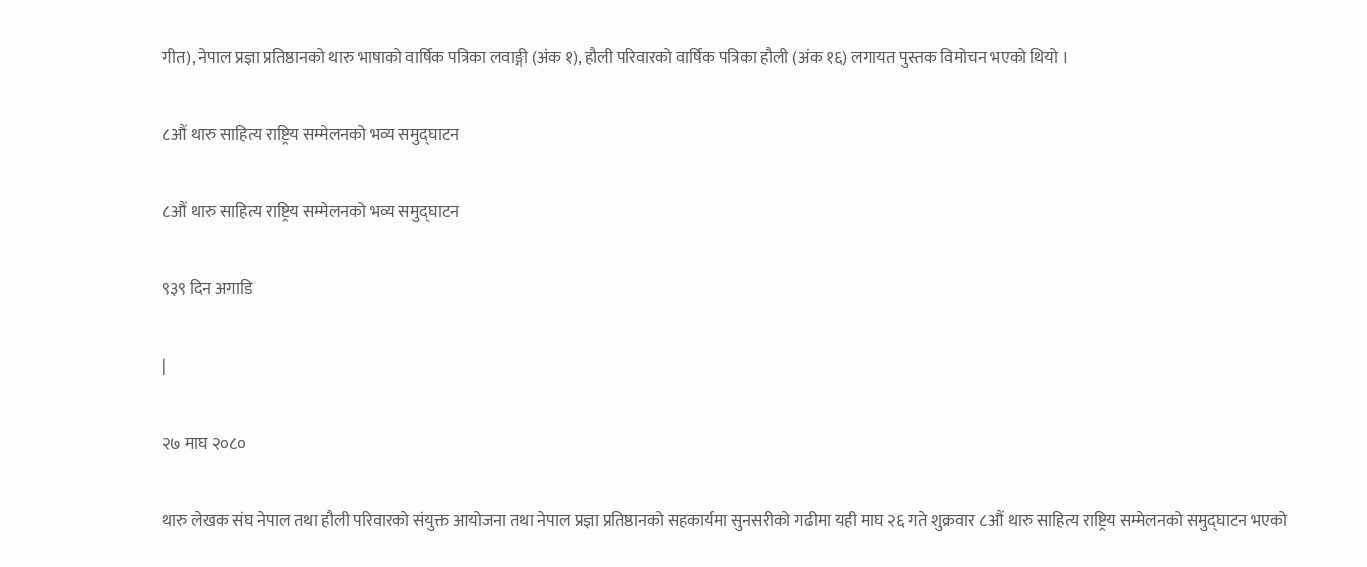गीत), नेपाल प्रज्ञा प्रतिष्ठानको थारु भाषाको वार्षिक पत्रिका लवाङ्गी (अंक १), हौली परिवारको वार्षिक पत्रिका हौली (अंक १६) लगायत पुस्तक विमोचन भएको थियो ।

८औं थारु साहित्य राष्ट्रिय सम्मेलनको भव्य समुद्घाटन

८औं थारु साहित्य राष्ट्रिय सम्मेलनको भव्य समुद्घाटन

९३९ दिन अगाडि

|

२७ माघ २०८०

थारु लेखक संघ नेपाल तथा हौली परिवारको संयुक्त आयोजना तथा नेपाल प्रज्ञा प्रतिष्ठानको सहकार्यमा सुनसरीको गढीमा यही माघ २६ गते शुक्रवार ८औं थारु साहित्य राष्ट्रिय सम्मेलनको समुद्घाटन भएको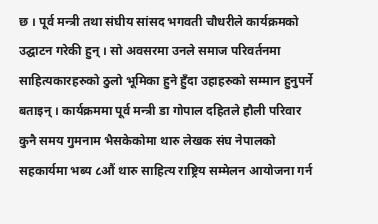छ । पूर्व मन्त्री तथा संघीय सांसद भगवती चौधरीले कार्यक्रमको उद्घाटन गरेकी हुन् । सो अवसरमा उनले समाज परिवर्तनमा साहित्यकारहरुको ठुलो भूमिका हुने हुँदा उहाहरुको सम्मान हुनुपर्ने बताइन् । कार्यक्रममा पूर्व मन्त्री डा गोपाल दहितले हौली परिवार कुनै समय गुमनाम भैसकेकोमा थारु लेखक संघ नेपालको सहकार्यमा भब्य ८औं थारु साहित्य राष्ट्रिय सम्मेलन आयोजना गर्न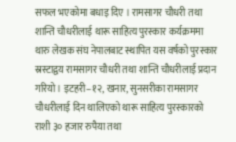सफल भएकोमा बधाइ दिए । रामसागर चौधरी तथा शान्ति चौधरीलाई थारू साहित्य पुरस्कार कर्यक्रममा थारु लेखक संघ नेपालबाट स्थापित यस वर्षको पुरस्कार स्रस्टाद्वय रामसागर चौधरी तथा शान्ति चौधरीलाई प्रदान गरियो । इटहरी–१२, खनार, सुनसरीका रामसागर चौधरीलाई दिन थालिएको थारू साहित्य पुरस्कारको राशी ३० हजार रुपैया तथा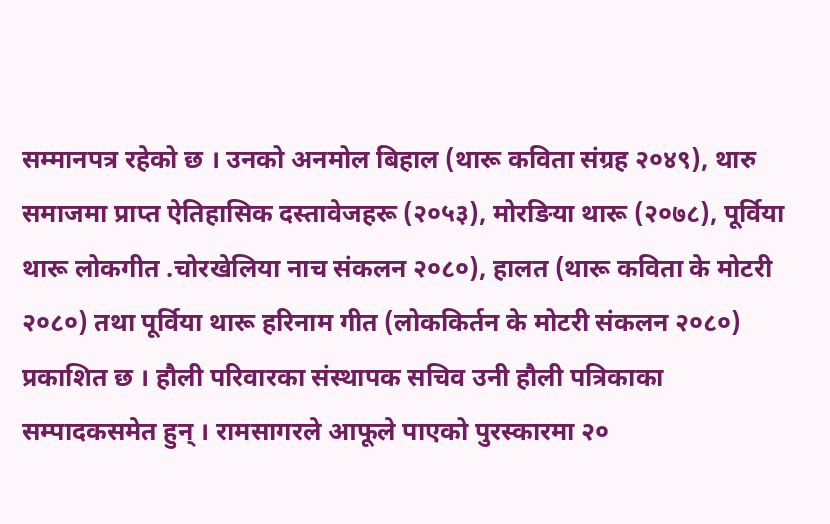सम्मानपत्र रहेको छ । उनको अनमोल बिहाल (थारू कविता संग्रह २०४९), थारु समाजमा प्राप्त ऐतिहासिक दस्तावेजहरू (२०५३), मोरङिया थारू (२०७८), पूर्विया थारू लोकगीत .चोरखेलिया नाच संकलन २०८०), हालत (थारू कविता के मोटरी २०८०) तथा पूर्विया थारू हरिनाम गीत (लोककिर्तन के मोटरी संकलन २०८०) प्रकाशित छ । हौली परिवारका संस्थापक सचिव उनी हौली पत्रिकाका सम्पादकसमेत हुन् । रामसागरले आफूले पाएको पुरस्कारमा २०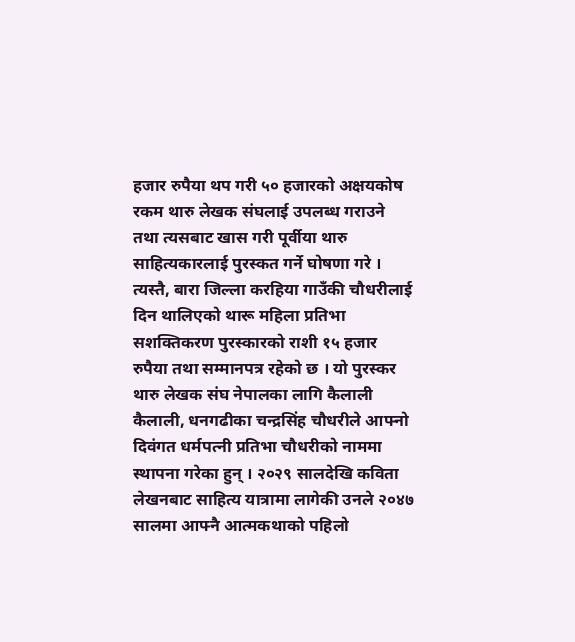हजार रुपैया थप गरी ५० हजारको अक्षयकोष रकम थारु लेखक संघलाई उपलब्ध गराउने तथा त्यसबाट खास गरी पूर्वीया थारु साहित्यकारलाई पुरस्कत गर्ने घोषणा गरे । त्यस्तै, बारा जिल्ला करहिया गाउँकी चौधरीलाई दिन थालिएको थारू महिला प्रतिभा सशक्तिकरण पुरस्कारको राशी १५ हजार रुपैया तथा सम्मानपत्र रहेको छ । यो पुरस्कर थारु लेखक संघ नेपालका लागि कैलाली कैलाली, धनगढीका चन्द्रसिंह चौधरीले आफ्नो दिवंगत धर्मपत्नी प्रतिभा चौधरीको नाममा स्थापना गरेका हुन् । २०२९ सालदेखि कविता लेखनबाट साहित्य यात्रामा लागेकी उनले २०४७ सालमा आफ्नै आत्मकथाको पहिलो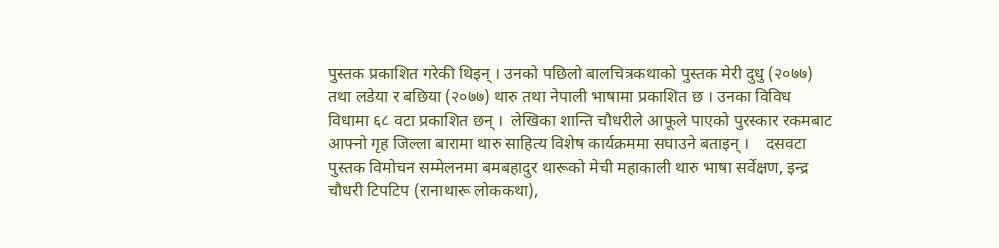पुस्तक प्रकाशित गरेकी थिइन् । उनको पछिलो बालचित्रकथाको पुस्तक मेरी दुधु (२०७७) तथा लडेया र बछिया (२०७७) थारु तथा नेपाली भाषामा प्रकाशित छ । उनका विविध विधामा ६८ वटा प्रकाशित छन् ।  लेखिका शान्ति चौधरीले आफूले पाएको पुरस्कार रकमबाट आफ्नो गृह जिल्ला बारामा थारु साहित्य विशेष कार्यक्रममा सघाउने बताइन् ।    दसवटा पुस्तक विमोचन सम्मेलनमा बमबहादुर थारूको मेची महाकाली थारु भाषा सर्वेक्षण, इन्द्र चौधरी टिपटिप (रानाथारू लोककथा),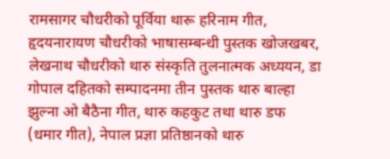रामसागर चौधरीको पूर्विया थारू हरिनाम गीत, हृदयनारायण चौधरीको भाषासम्बन्धी पुस्तक खोजखबर, लेखनाथ चौधरीको थारु संस्कृति तुलनात्मक अध्ययन, डा गोपाल दहितको सम्पादनमा तीन पुस्तक थारु बाल्हा झुल्ना ओ बैठैना गीत, थारु कहकुट तथा थारु डफ (धमार गीत), नेपाल प्रज्ञा प्रतिष्ठानको थारु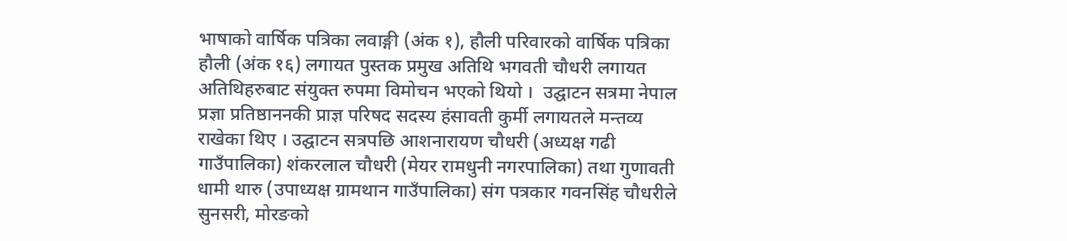भाषाको वार्षिक पत्रिका लवाङ्गी (अंक १), हौली परिवारको वार्षिक पत्रिका हौली (अंक १६) लगायत पुस्तक प्रमुख अतिथि भगवती चौधरी लगायत अतिथिहरुबाट संयुक्त रुपमा विमोचन भएको थियो ।  उद्घाटन सत्रमा नेपाल प्रज्ञा प्रतिष्ठाननकी प्राज्ञ परिषद सदस्य हंसावती कुर्मी लगायतले मन्तव्य राखेका थिए । उद्घाटन सत्रपछि आशनारायण चौधरी (अध्यक्ष गढी गाउँपालिका) शंकरलाल चौधरी (मेयर रामधुनी नगरपालिका) तथा गुणावती धामी थारु (उपाध्यक्ष ग्रामथान गाउँपालिका) संग पत्रकार गवनसिंह चौधरीले सुनसरी, मोरङको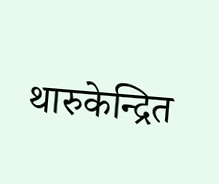थारुकेन्द्रित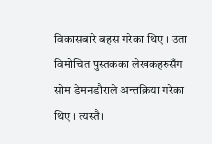विकासबारे बहस गरेका थिए । उता विमोचित पुस्तकका लेखकहरुसँग सोम डेमनडौराले अन्तक्रिया गरेका थिए । त्यस्तै।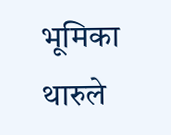भूमिका थारुले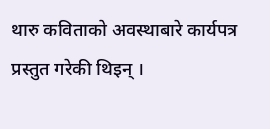थारु कविताको अवस्थाबारे कार्यपत्र प्रस्तुत गरेकी थिइन् ।